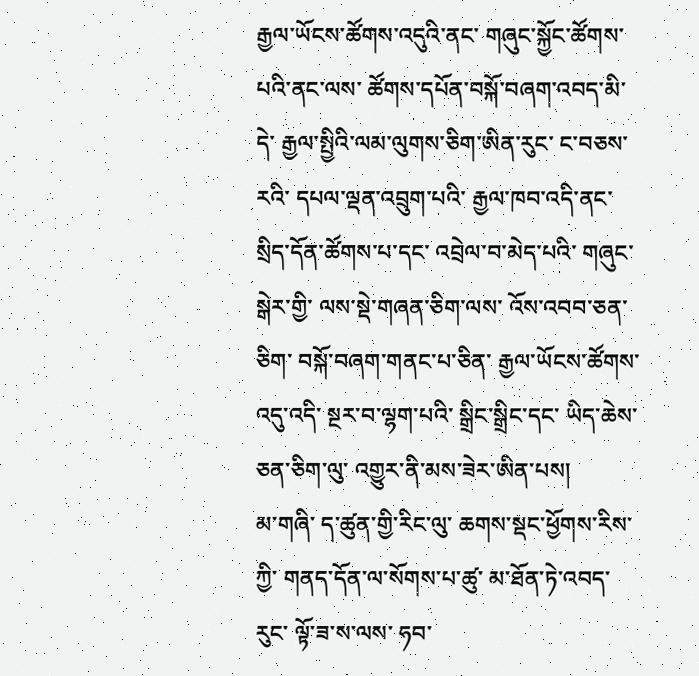རྒྱལ་ཡོངས་ཚོགས་འདུའི་ནང་ གཞུང་སྐྱོང་ཚོགས་པའི་ནང་ལས་ ཚོགས་དཔོན་བསྐོ་བཞག་འབད་མི་དེ་ རྒྱལ་སྤྱིའི་ལམ་ལུགས་ཅིག་ཨིན་རུང་ ང་བཅས་རའི་ དཔལ་ལྡན་འབྲུག་པའི་ རྒྱལ་ཁབ་འདི་ནང་ སྲིད་དོན་ཚོགས་པ་དང་ འབྲེལ་བ་མེད་པའི་ གཞུང་སྒེར་གྱི་ ལས་སྡེ་གཞན་ཅིག་ལས་ འོས་འབབ་ཅན་ཅིག་ བསྐོ་བཞག་གནང་པ་ཅིན་ རྒྱལ་ཡོངས་ཚོགས་འདུ་འདི་ སྔར་བ་ལྷག་པའི་ སྒྲིང་སྒྲིང་དང་ ཡིད་ཆེས་ཅན་ཅིག་ལུ་ འགྱུར་ནི་མས་ཟེར་ཨིན་པས།
མ་གཞི་ ད་ཚུན་གྱི་རིང་ལུ་ ཆགས་སྡང་ཕྱོགས་རིས་ཀྱི་ གནད་དོན་ལ་སོགས་པ་ཚུ་ མ་ཐོན་ཏེ་འབད་རུང་ ལྟོ་ཟ་ས་ལས་ ཧབ་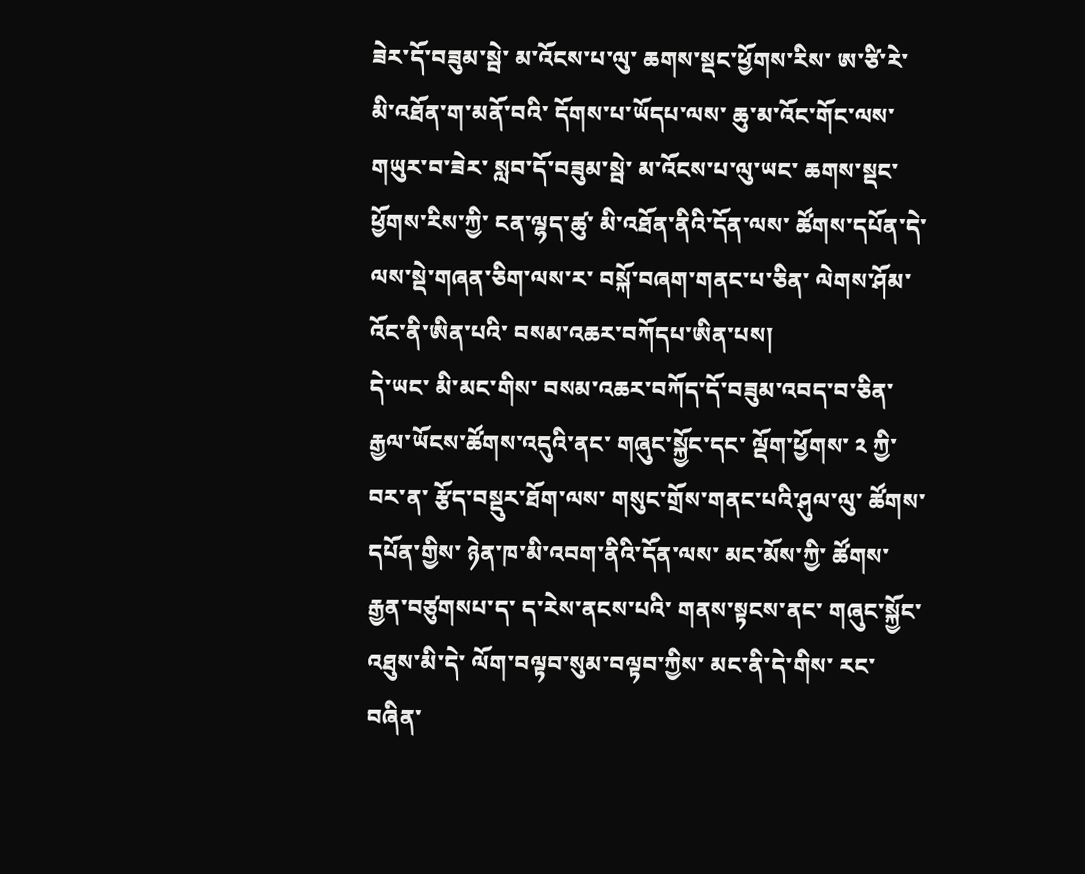ཟེར་དོ་བཟུམ་སྦེ་ མ་འོངས་པ་ལུ་ ཆགས་སྡང་ཕྱོགས་རིས་ ཨ་ཙི་རེ་ མི་འཐོན་ག་མནོ་བའི་ དོགས་པ་ཡོདཔ་ལས་ ཆུ་མ་འོང་གོང་ལས་ གཡུར་བ་ཟེར་ སླབ་དོ་བཟུམ་སྦེ་ མ་འོངས་པ་ལུ་ཡང་ ཆགས་སྡང་ཕྱོགས་རིས་ཀྱི་ ངན་ལྷད་ཚུ་ མི་འཐོན་ནིའི་དོན་ལས་ ཚོགས་དཔོན་དེ་ ལས་སྡེ་གཞན་ཅིག་ལས་ར་ བསྐོ་བཞག་གནང་པ་ཅིན་ ལེགས་ཤོམ་འོང་ནི་ཨིན་པའི་ བསམ་འཆར་བཀོདཔ་ཨིན་པས།
དེ་ཡང་ མི་མང་གིས་ བསམ་འཆར་བཀོད་དོ་བཟུམ་འབད་བ་ཅིན་ རྒྱལ་ཡོངས་ཚོགས་འདུའི་ནང་ གཞུང་སྐྱོང་དང་ ལྡོག་ཕྱོགས་ ༢ ཀྱི་བར་ན་ རྩོད་བསྡུར་ཐོག་ལས་ གསུང་གྲོས་གནང་པའི་ཤུལ་ལུ་ ཚོགས་དཔོན་གྱིས་ ཉེན་ཁ་མི་འབག་ནིའི་དོན་ལས་ མང་མོས་ཀྱི་ ཚོགས་རྒྱན་བཙུགསཔ་ད་ ད་རེས་ནངས་པའི་ གནས་སྟངས་ནང་ གཞུང་སྐྱོང་འཐུས་མི་དེ་ ལོག་བལྟབ་སུམ་བལྟབ་ཀྱིས་ མང་ནི་དེ་གིས་ རང་བཞིན་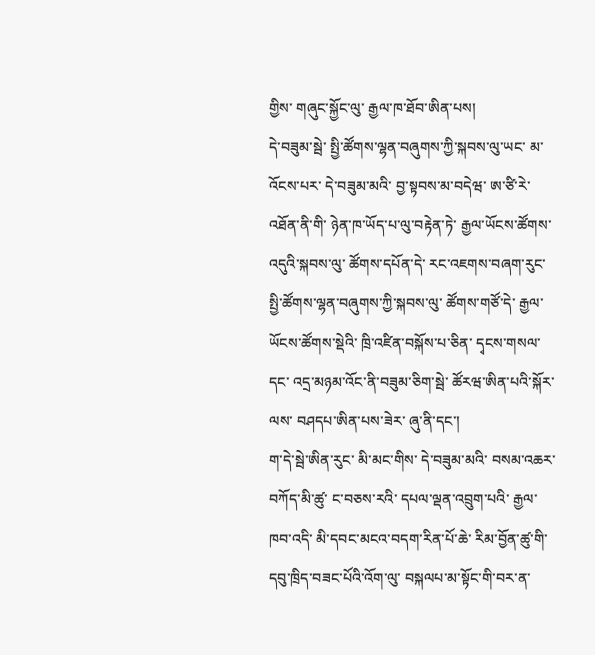གྱིས་ གཞུང་སྐྱོང་ལུ་ རྒྱལ་ཁ་ཐོབ་ཨིན་པས།
དེ་བཟུམ་སྦེ་ སྤྱི་ཚོགས་ལྷན་བཞུགས་ཀྱི་སྐབས་ལུ་ཡང་ མ་འོངས་པར་ དེ་བཟུམ་མའི་ བྱ་སྟབས་མ་བདེཝ་ ཨ་ཙི་རེ་ འཐོན་ནི་གི་ ཉེན་ཁ་ཡོད་པ་ལུ་བརྟེན་ཏེ་ རྒྱལ་ཡོངས་ཚོགས་འདུའི་སྐབས་ལུ་ ཚོགས་དཔོན་དེ་ རང་འཇགས་བཞག་རུང་ སྤྱི་ཚོགས་ལྷན་བཞུགས་ཀྱི་སྐབས་ལུ་ ཚོགས་གཙོ་དེ་ རྒྱལ་ཡོངས་ཚོགས་སྡེའི་ ཁྲི་འཛིན་བསྐོས་པ་ཅིན་ དྭངས་གསལ་དང་ འདྲ་མཉམ་འོང་ནི་བཟུམ་ཅིག་སྦེ་ ཚོརཝ་ཨིན་པའི་སྐོར་ལས་ བཤདཔ་ཨིན་པས་ཟེར་ ཞུ་ནི་དང་།
ག་དེ་སྦེ་ཨིན་རུང་ མི་མང་གིས་ དེ་བཟུམ་མའི་ བསམ་འཆར་བཀོད་མི་ཚུ་ ང་བཅས་རའི་ དཔལ་ལྡན་འབྲུག་པའི་ རྒྱལ་ཁབ་འདི་ མི་དབང་མངའ་བདག་རིན་པོ་ཆེ་ རིམ་བྱོན་ཚུ་གི་ དབུ་ཁྲིད་བཟང་པོའི་འོག་ལུ་ བསྐལཔ་མ་སྟོང་གི་བར་ན་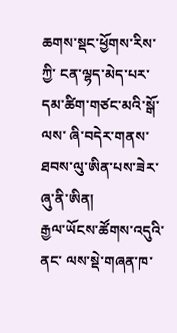ཆགས་སྡང་ཕྱོགས་རིས་ཀྱི་ ངན་ལྷད་མེད་པར་ དམ་ཚིག་གཙང་མའི་སྒོ་ལས་ ཞི་བདེར་གནས་ཐབས་ལུ་ཨིན་པས་ཟེར་ ཞུ་ནི་ཨིན།
རྒྱལ་ཡོངས་ཚོགས་འདུའི་ནང་ ལས་སྡེ་གཞན་ཁ་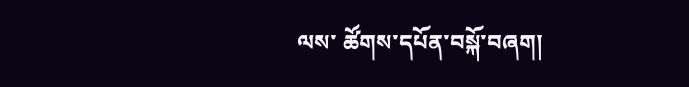ལས་ ཚོགས་དཔོན་བསྐོ་བཞག།